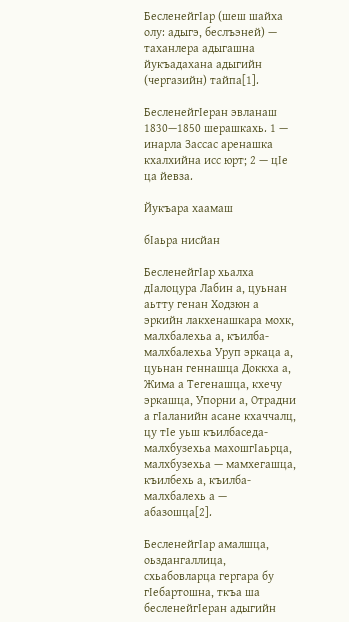БесленейгӀар (шеш шайха олу: адыгэ, беслъэней) — таханлера адыгашна йукъадахана адыгийн (чергазийн) тайпа[1].

БесленейгӀеран эвланаш 1830—1850 шерашкахь. 1 — инарла Зассас аренашка кхалхийна исс юрт; 2 — цӀе ца йевза.

Йукъара хаамаш

бӀаьра нисйан

БесленейгӀар хьалха дӀалоцура Лабин а, цуьнан аьтту генан Ходзюн а эркийн лакхенашкара мохк, малхбалехьа а, къилба-малхбалехьа Уруп эркаца а, цуьнан геннашца Доккха а, Жима а Тегенашца, кхечу эркашца, Упорни а, Отрадни а гӀаланийн асане кхаччалц, цу тӀе уьш къилбаседа-малхбузехьа махошгӀаьрца, малхбузехьа — мамхегашца, къилбехь а, къилба-малхбалехь а — абазошца[2].

БесленейгӀар амалшца, оьздангаллица, схьабовларца гергара бу гӀебартошна, ткъа ша бесленейгӀеран адыгийн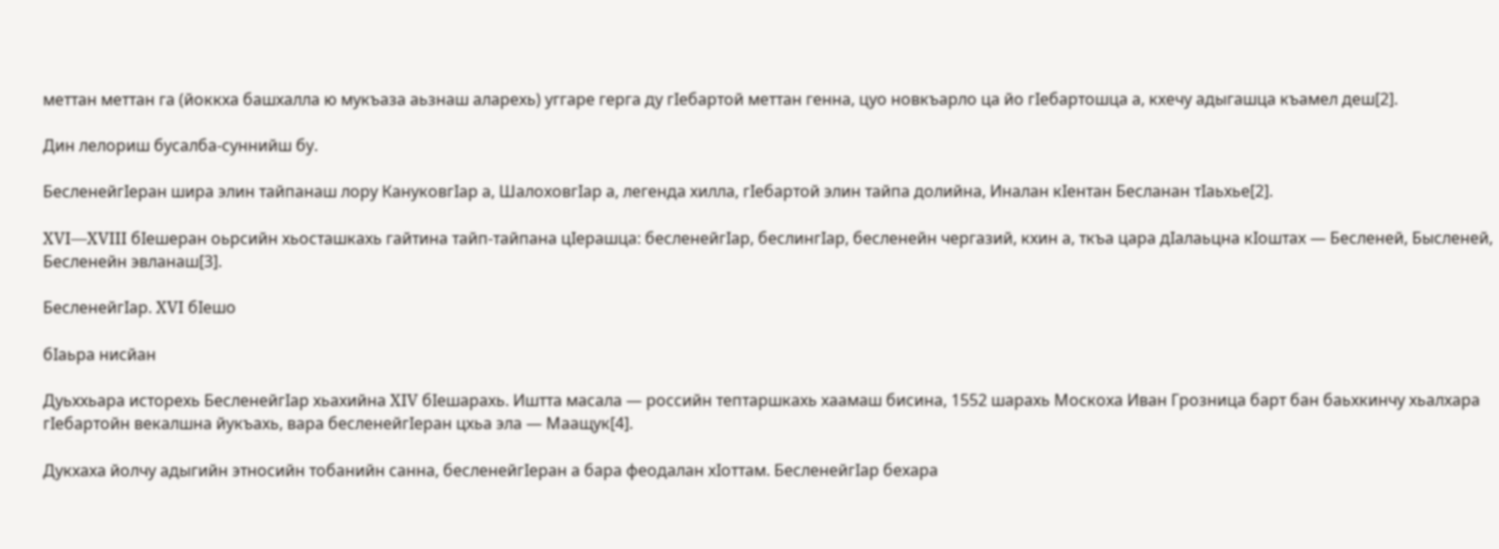меттан меттан га (йоккха башхалла ю мукъаза аьзнаш аларехь) уггаре герга ду гӀебартой меттан генна, цуо новкъарло ца йо гӀебартошца а, кхечу адыгашца къамел деш[2].

Дин лелориш бусалба-суннийш бу.

БесленейгӀеран шира элин тайпанаш лору КануковгӀар а, ШалоховгӀар а, легенда хилла, гӀебартой элин тайпа долийна, Иналан кӀентан Бесланан тӀаьхье[2].

XVI—XVIII бӀешеран оьрсийн хьосташкахь гайтина тайп-тайпана цӀерашца: бесленейгӀар, беслингӀар, бесленейн чергазий, кхин а, ткъа цара дӀалаьцна кӀоштах — Бесленей, Бысленей, Бесленейн эвланаш[3].

БесленейгӀар. XVI бӀешо

бӀаьра нисйан

Дуьххьара исторехь БесленейгӀар хьахийна XIV бӀешарахь. Иштта масала — российн тептаршкахь хаамаш бисина, 1552 шарахь Москоха Иван Грозница барт бан баьхкинчу хьалхара гӀебартойн векалшна йукъахь, вара бесленейгӀеран цхьа эла — Маащук[4].

Дукхаха йолчу адыгийн этносийн тобанийн санна, бесленейгӀеран а бара феодалан хӀоттам. БесленейгӀар бехара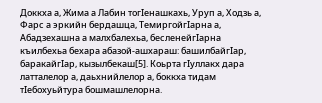Доккха а, Жима а Лабин тогӀенашкахь, Уруп а, Ходзь а, Фарс а эркийн бердашца, ТемиргойгӀарна а, Абадзехашна а малхбалехьа, бесленейгӀарна къилбехьа бехара абазой-ашхараш: башилбайгӀар, баракайгӀар, кызылбекаш[5]. Коьрта гӀуллакх дара латталелор а, даьхнийлелор а, боккха тидам тӀебохуьйтура бошмашлелорна.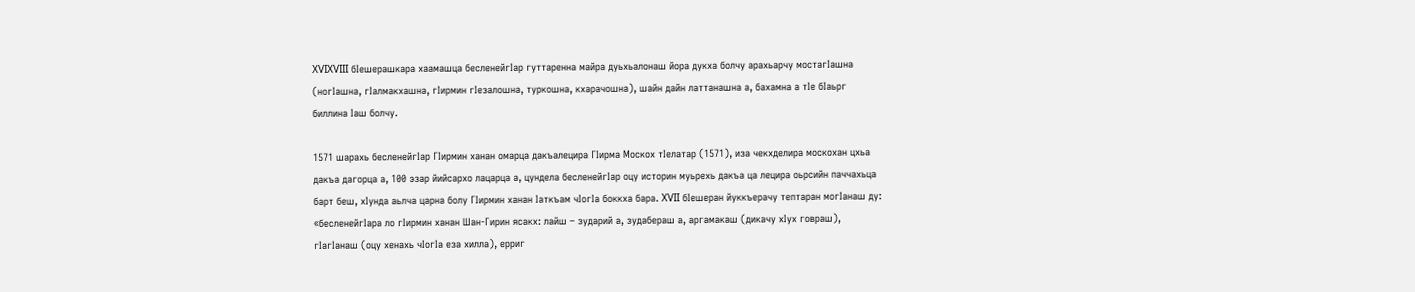XVIXVIII бӀешерашкара хаамашца бесленейгӀар гуттаренна майра дуьхьалонаш йора дукха болчу арахьарчу мостагӀашна (ногӀашна, гӀалмакхашна, гӀирмин гӀезалошна, туркошна, кхарачошна), шайн дайн латтанашна а, бахамна а тӀе бӀаьрг биллина Ӏаш болчу.

1571 шарахь бесленейгӀар ГӀирмин ханан омарца дакъалецира ГӀирма Москох тӀелатар (1571), иза чекхделира москохан цхьа дакъа дагорца а, 100 эзар йийсархо лацарца а, цундела бесленейгӀар оцу историн муьрехь дакъа ца лецира оьрсийн паччахьца барт беш, хӀунда аьлча царна болу ГӀирмин ханан Ӏаткъам чӀогӀа боккха бара. XVII бӀешеран йуккъерачу тептаран могӀанаш ду: «бесленейгӀара ло гӀирмин ханан Шан-Гирин ясакх: лайш – зударий а, зудабераш а, аргамакаш (дикачу хӀух говраш), гӀагӀанаш (оцу хенахь чӀогӀа еза хилла), ерриг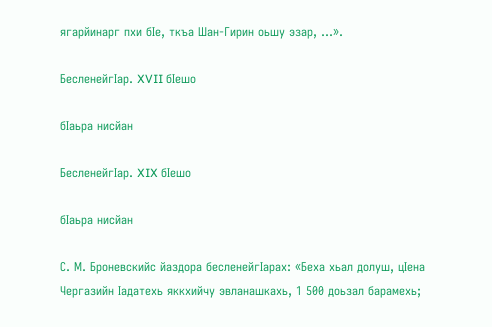ягарйинарг пхи бӀе, ткъа Шан-Гирин оьшу эзар, …».

БесленейгӀар. XVII бӀешо

бӀаьра нисйан

БесленейгӀар. XIX бӀешо

бӀаьра нисйан

С. М. Броневскийс йаздора бесленейгӀарах: «Беха хьал долуш, цӀена Чергазийн Ӏадатехь яккхийчу эвланашкахь, 1 500 доьзал барамехь;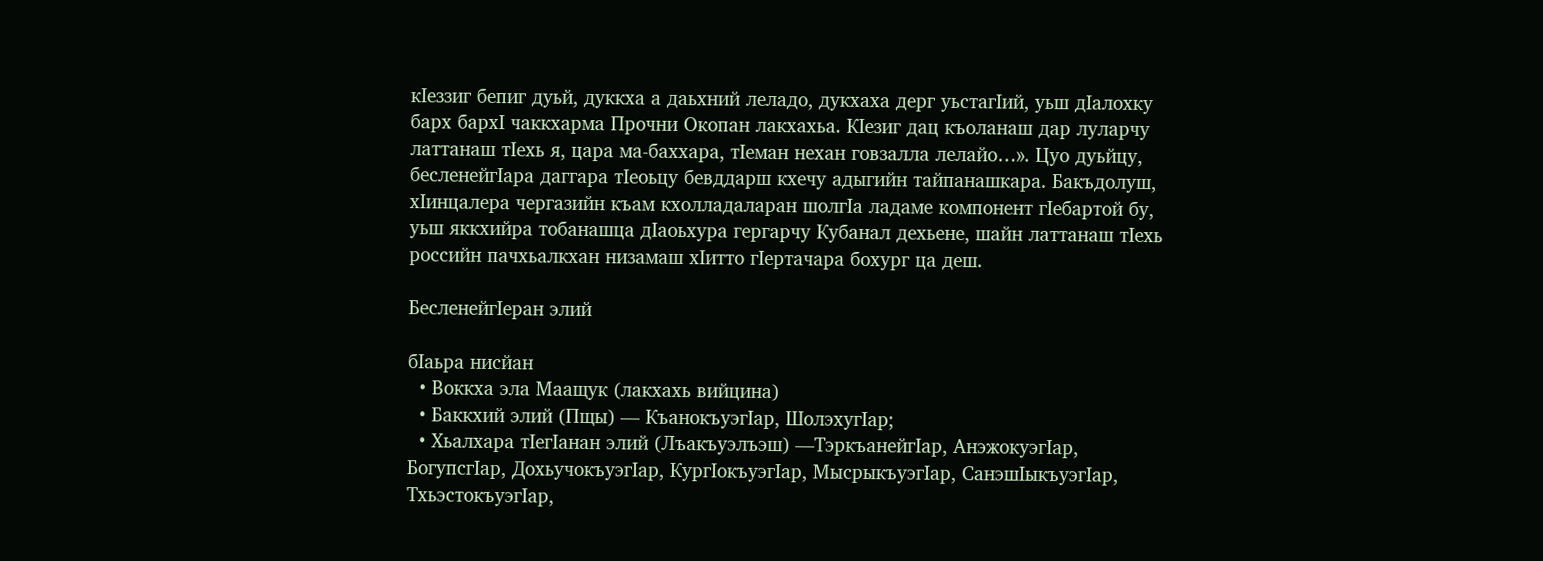кӀеззиг бепиг дуьй, дуккха а даьхний леладо, дукхаха дерг уьстагӀий, уьш дӀалохку барх бархӀ чаккхарма Прочни Окопан лакхахьа. КӀезиг дац къоланаш дар луларчу латтанаш тӀехь я, цара ма-баххара, тӀеман нехан говзалла лелайо…». Цуо дуьйцу, бесленейгӀара даггара тӀеоьцу бевддарш кхечу адыгийн тайпанашкара. Бакъдолуш, хӀинцалера чергазийн къам кхолладаларан шолгӀа ладаме компонент гӀебартой бу, уьш яккхийра тобанашца дӀаоьхура гергарчу Кубанал дехьене, шайн латтанаш тӀехь российн пачхьалкхан низамаш хӀитто гӀертачара бохург ца деш.

БесленейгӀеран элий

бӀаьра нисйан
  • Воккха эла Маащук (лакхахь вийцина)
  • Баккхий элий (Пщы) — КъанокъуэгӀар, ШолэхугӀар;
  • Хьалхара тӀегӀанан элий (Лъакъуэлъэш) —ТэркъанейгӀар, АнэжокуэгӀар, БогупсгӀар, ДохьучокъуэгӀар, КургӀокъуэгӀар, МысрыкъуэгӀар, СанэшӀыкъуэгӀар, ТхьэстокъуэгӀар,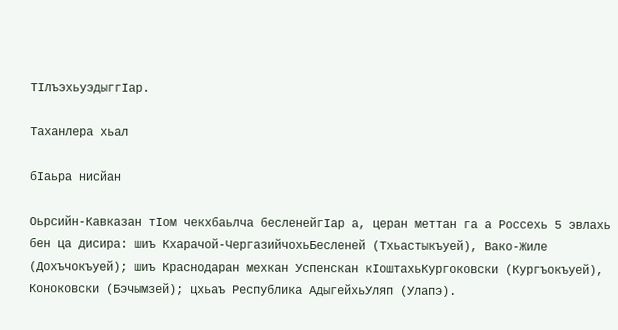ТӀлъэхьуэдыггӀар.

Таханлера хьал

бӀаьра нисйан

Оьрсийн-Кавказан тӀом чекхбаьлча бесленейгӀар а, церан меттан га а Россехь 5 эвлахь бен ца дисира: шиъ Кхарачой-ЧергазийчохьБесленей (Тхьастыкъуей), Вако-Жиле (Дохъчокъуей); шиъ Краснодаран мехкан Успенскан кӀоштахьКургоковски (Кургъокъуей), Коноковски (Бэчымзей); цхьаъ Республика АдыгейхьУляп (Улапэ).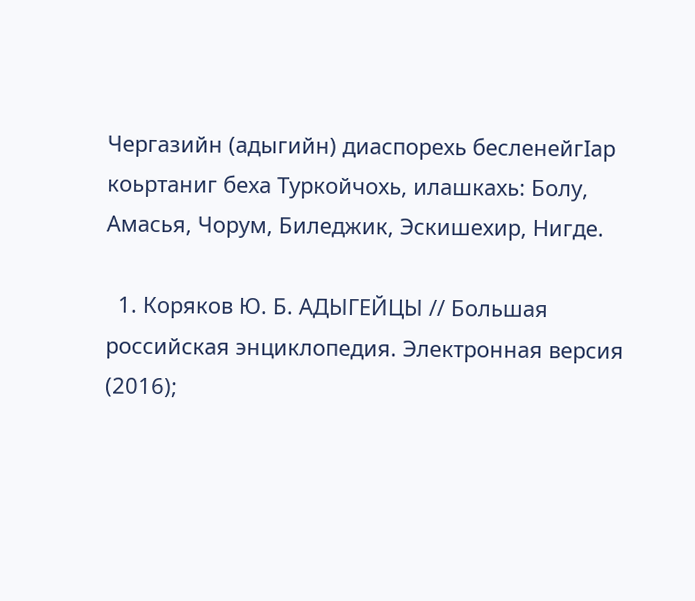Чергазийн (адыгийн) диаспорехь бесленейгӀар коьртаниг беха Туркойчохь, илашкахь: Болу, Амасья, Чорум, Биледжик, Эскишехир, Нигде.

  1. Коряков Ю. Б. АДЫГЕЙЦЫ // Большая российская энциклопедия. Электронная версия (2016);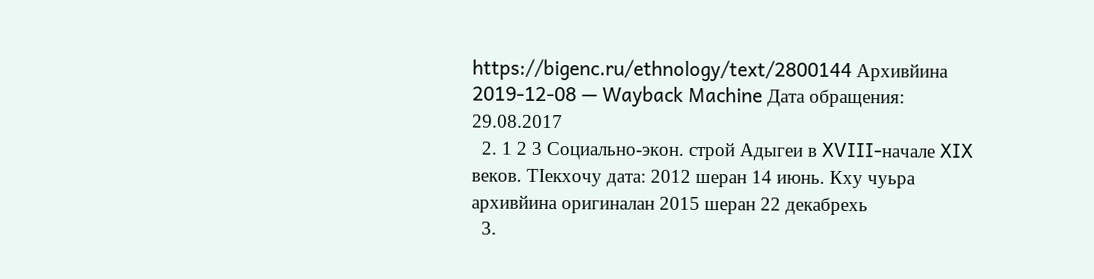https://bigenc.ru/ethnology/text/2800144 Архивйина 2019-12-08 — Wayback Machine Дата обращения: 29.08.2017
  2. 1 2 3 Социально-экон. строй Адыгеи в XVIII-начале XIX веков. ТӀекхочу дата: 2012 шеран 14 июнь. Кху чуьра архивйина оригиналан 2015 шеран 22 декабрехь
  3.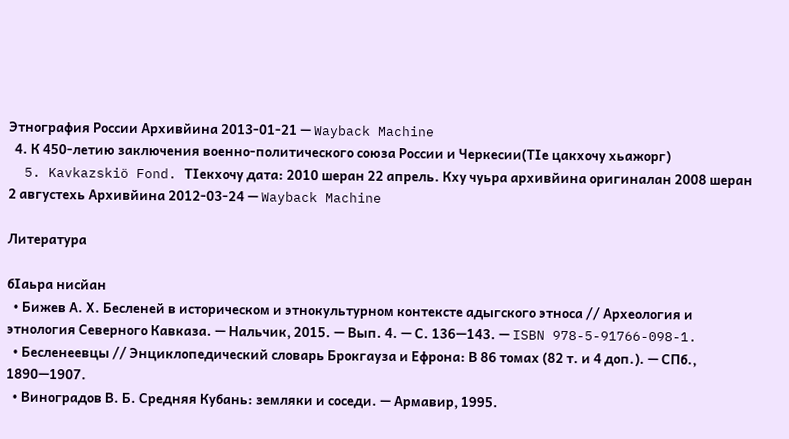Этнография России Архивйина 2013-01-21 — Wayback Machine
  4. К 450-летию заключения военно-политического союза России и Черкесии(ТӀе цакхочу хьажорг)
  5. Kavkazskiö Fond. ТӀекхочу дата: 2010 шеран 22 апрель. Кху чуьра архивйина оригиналан 2008 шеран 2 августехь Архивйина 2012-03-24 — Wayback Machine

Литература

бӀаьра нисйан
  • Бижев А. Х. Бесленей в историческом и этнокультурном контексте адыгского этноса // Археология и этнология Северного Кавказа. — Нальчик, 2015. — Вып. 4. — С. 136—143. — ISBN 978-5-91766-098-1.
  • Бесленеевцы // Энциклопедический словарь Брокгауза и Ефрона: В 86 томах (82 т. и 4 доп.). — СПб., 1890—1907.
  • Виноградов В. Б. Средняя Кубань: земляки и соседи. — Армавир, 1995.